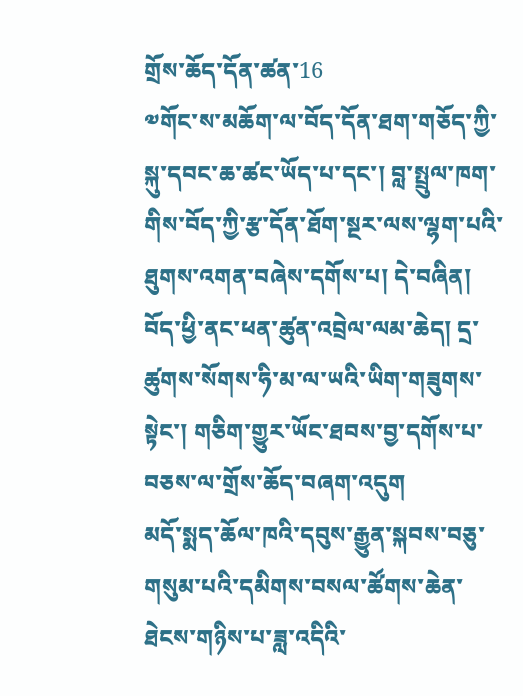གྲོས་ཆོད་དོན་ཚན་16
༧གོང་ས་མཆོག་ལ་བོད་དོན་ཐག་གཅོད་ཀྱི་སྐུ་དབང་ཆ་ཚང་ཡོད་པ་དང་། བླ་སྤྲུལ་ཁག་གིས་བོད་ཀྱི་རྩ་དོན་ཐོག་སྔར་ལས་ལྷག་པའི་ཐུགས་འགན་བཞེས་དགོས་པ། དེ་བཞིན། བོད་ཕྱི་ནང་ཕན་ཚུན་འབྲེལ་ལམ་ཆེད། དྲ་ཚུགས་སོགས་ཧི་མ་ལ་ཡའི་ཡིག་གཟུགས་སྟེང་། གཅིག་གྱུར་ཡོང་ཐབས་བྱ་དགོས་པ་བཅས་ལ་གྲོས་ཆོད་བཞག་འདུག
མདོ་སྨད་ཆོལ་ཁའི་དབུས་རྒྱུན་སྐབས་བཅུ་གསུམ་པའི་དམིགས་བསལ་ཚོགས་ཆེན་ཐེངས་གཉིས་པ་ཟླ་འདིའི་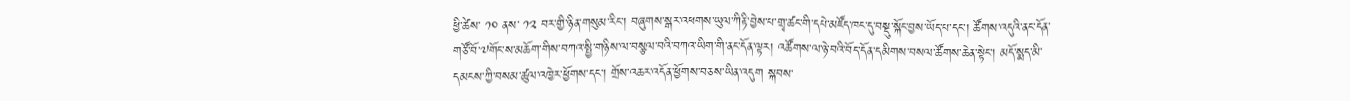ཕྱི་ཚེས་ ༡༠ ནས་ ༡༢ བར་གྱི་ཉིན་གསུམ་རིང་། བཞུགས་སྒར་འཕགས་ཡུལ་ཀིརྟི་བྱེས་པ་གྲྭ་ཚང་གི་དཔེ་མཛོད་ཁང་དུ་བསྡུ་སྐོང་བྱས་ཡོད་པ་དང་། ཚོགས་འདུའི་ནང་དོན་གཙོ་བོ་༧གོང་ས་མཆོག་གིས་བཀའ་སྤྱི་གཉིས་ལ་བསྩལ་བའི་བཀའ་ཡིག་གི་ནང་དོན་ལྟར། འཚོགས་ལ་ཉེ་བའི་བོད་དོན་དམིགས་བསལ་ཚོགས་ཆེན་སྟེང་། མདོ་སྨད་མི་དམངས་ཀྱི་བསམ་ཚུལ་འཁྱེར་ཕྱོགས་དང་། གྲོས་འཆར་འདོན་ཕྱོགས་བཅས་ཡིན་འདུག སྐབས་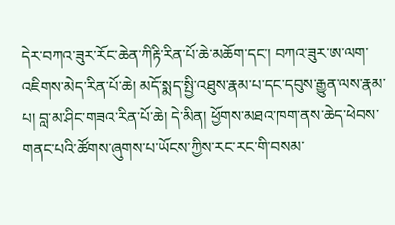དེར་བཀའ་ཟུར་རོང་ཆེན་ཀིརྟི་རིན་པོ་ཆེ་མཆོག་དང་། བཀའ་ཟུར་ཨ་ལག་འཇིགས་མེད་རིན་པོ་ཆེ། མདོ་སྨད་སྤྱི་འཐུས་རྣམ་པ་དང་དབུས་རྒྱུན་ལས་རྣམ་པ། བླ་མ་ཤིང་གཟའ་རིན་པོ་ཆེ། དེ་མིན། ཕྱོགས་མཐའ་ཁག་ནས་ཆེད་ཕེབས་གནང་པའི་ཚོགས་ཞུགས་པ་ཡོངས་ཀྱིས་རང་རང་གི་བསམ་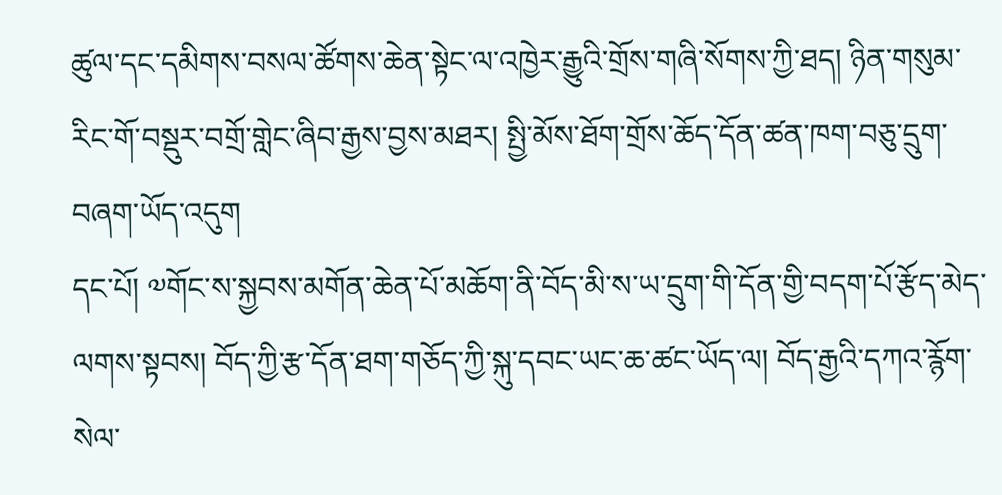ཚུལ་དང་དམིགས་བསལ་ཚོགས་ཆེན་སྟེང་ལ་འཁྱེར་རྒྱུའི་གྲོས་གཞི་སོགས་ཀྱི་ཐད། ཉིན་གསུམ་རིང་གོ་བསྡུར་བགྲོ་གླེང་ཞིབ་རྒྱས་བྱས་མཐར། སྤྱི་མོས་ཐོག་གྲོས་ཆོད་དོན་ཚན་ཁག་བཅུ་དྲུག་བཞག་ཡོད་འདུག
དང་པོ། ༧གོང་ས་སྐྱབས་མགོན་ཆེན་པོ་མཆོག་ནི་བོད་མི་ས་ཡ་དྲུག་གི་དོན་གྱི་བདག་པོ་རྩོད་མེད་ལགས་སྟབས། བོད་ཀྱི་རྩ་དོན་ཐག་གཅོད་ཀྱི་སྐུ་དབང་ཡང་ཆ་ཚང་ཡོད་ལ། བོད་རྒྱའི་དཀའ་རྙོག་སེལ་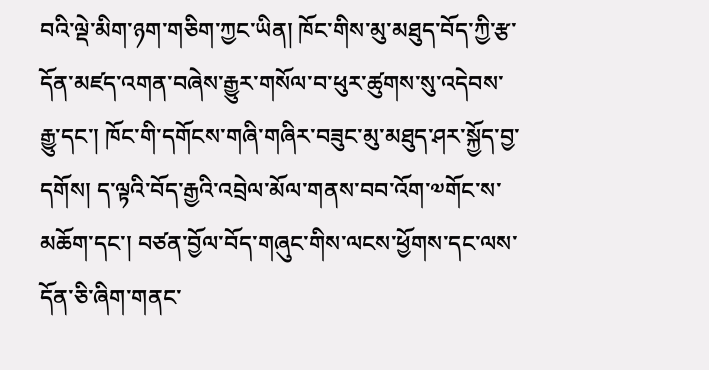བའི་ལྡེ་མིག་ཉག་གཅིག་ཀྱང་ཡིན། ཁོང་གིས་མུ་མཐུད་བོད་ཀྱི་རྩ་དོན་མཛད་འགན་བཞེས་རྒྱུར་གསོལ་བ་ཕུར་ཚུགས་སུ་འདེབས་རྒྱུ་དང་། ཁོང་གི་དགོངས་གཞི་གཞིར་བཟུང་མུ་མཐུད་ཤར་སྐྱོད་བྱ་དགོས། ད་ལྟའི་བོད་རྒྱའི་འབྲེལ་མོལ་གནས་བབ་འོག་༧གོང་ས་མཆོག་དང་། བཙན་བྱོལ་བོད་གཞུང་གིས་ལངས་ཕྱོགས་དང་ལས་དོན་ཅི་ཞིག་གནང་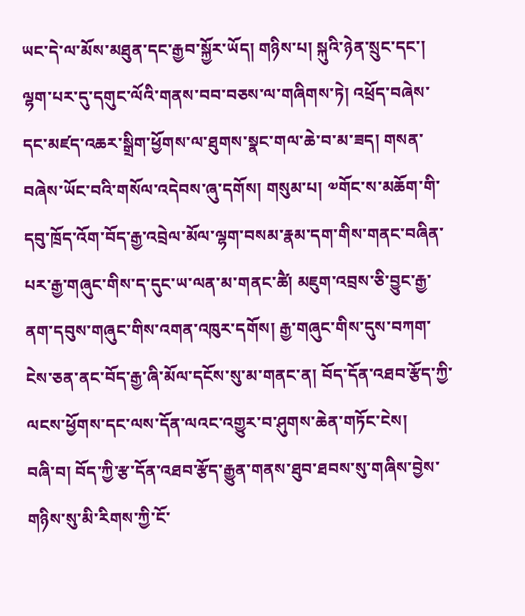ཡང་དེ་ལ་མོས་མཐུན་དང་རྒྱབ་སྐྱོར་ཡོད། གཉིས་པ། སྐུའི་ཉེན་སྲུང་དང་། ལྷག་པར་དུ་དགུང་ལོའི་གནས་བབ་བཅས་ལ་གཞིགས་ཏེ། འཕྲོད་བཞེས་དང་མཛད་འཆར་སྒྲིག་ཕྱོགས་ལ་ཐུགས་སྣང་གལ་ཆེ་བ་མ་ཟད། གསན་བཞེས་ཡོང་བའི་གསོལ་འདེབས་ཞུ་དགོས། གསུམ་པ། ༧གོང་ས་མཆོག་གི་དབུ་ཁྲོད་འོག་བོད་རྒྱ་འབྲེལ་མོལ་ལྷག་བསམ་རྣམ་དག་གིས་གནང་བཞིན་པར་རྒྱ་གཞུང་གིས་ད་དུང་ཡ་ལན་མ་གནང་ཚཻ། མཇུག་འབྲས་ཅི་བྱུང་རྒྱ་ནག་དབུས་གཞུང་གིས་འགན་འཁུར་དགོས། རྒྱ་གཞུང་གིས་དུས་བཀག་ངེས་ཅན་ནང་བོད་རྒྱ་ཞི་མོལ་དངོས་སུ་མ་གནང་ན། བོད་དོན་འཐབ་རྩོད་ཀྱི་ལངས་ཕྱོགས་དང་ལས་དོན་ལའང་འགྱུར་བ་ཤུགས་ཆེན་གཏོང་ངེས།
བཞི་བ། བོད་ཀྱི་རྩ་དོན་འཐབ་རྩོད་རྒྱུན་གནས་ཐུབ་ཐབས་སུ་གཞིས་བྱེས་གཉིས་སུ་མི་རིགས་ཀྱི་ངོ་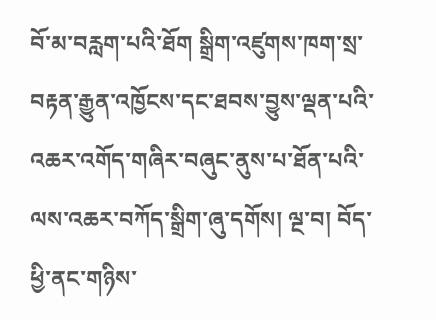བོ་མ་བརླག་པའི་ཐོག སྒྲིག་འཛུགས་ཁག་སྲ་བརྟན་རྒྱུན་འཁྱོངས་དང་ཐབས་བྱུས་ལྡན་པའི་འཆར་འགོད་གཞིར་བཞུང་ནུས་པ་ཐོན་པའི་ལས་འཆར་བཀོད་སྒྲིག་ཞུ་དགོས། ལྔ་བ། བོད་ཕྱི་ནང་གཉིས་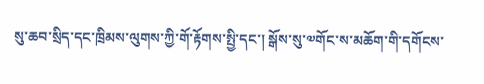སུ་ཆབ་སྲིད་དང་ཁྲིམས་ལུགས་ཀྱི་གོ་རྟོགས་སྤྱི་དང་། སྒོས་སུ་༧གོང་ས་མཆོག་གི་དགོངས་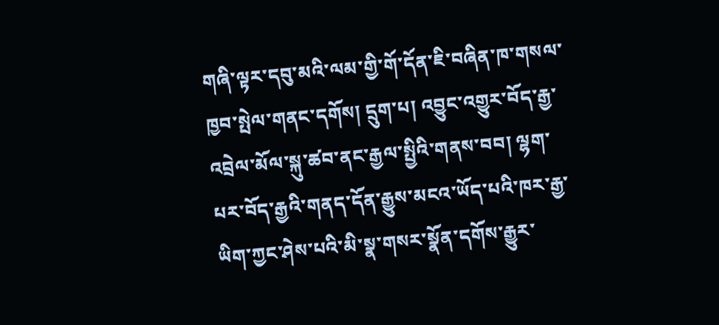གཞི་ལྟར་དབུ་མའི་ལམ་གྱི་གོ་དོན་ཇི་བཞིན་ཁ་གསལ་ཁྱབ་སྤེལ་གནང་དགོས། དྲུག་པ། འབྱུང་འགྱུར་བོད་རྒྱ་འབྲེལ་མོལ་སྐུ་ཚབ་ནང་རྒྱལ་སྤྱིའི་གནས་བབ། ལྷག་པར་བོད་རྒྱའི་གནད་དོན་རྒྱུས་མངའ་ཡོད་པའི་ཁར་རྒྱ་ཡིག་ཀྱང་ཤེས་པའི་མི་སྣ་གསར་སྣོན་དགོས་རྒྱུར་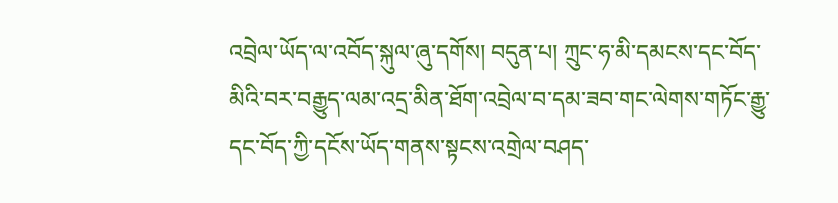འབྲེལ་ཡོད་ལ་འབོད་སྐུལ་ཞུ་དགོས། བདུན་པ། ཀྲུང་ཧ་མི་དམངས་དང་བོད་མིའི་བར་བརྒྱུད་ལམ་འདྲ་མིན་ཐོག་འབྲེལ་བ་དམ་ཟབ་གང་ལེགས་གཏོང་རྒྱུ་དང་བོད་ཀྱི་དངོས་ཡོད་གནས་སྟངས་འགྲེལ་བཤད་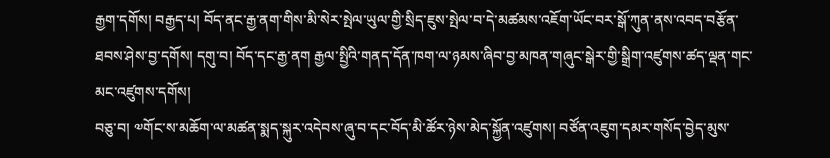རྒྱག་དགོས། བརྒྱད་པ། བོད་ནང་རྒྱ་ནག་གིས་མི་སེར་སྤེལ་ཡུལ་གྱི་སྲིད་ཇུས་སྤེལ་བ་དེ་མཚམས་འཇོག་ཡོང་བར་སྒོ་ཀུན་ནས་འབད་བརྩོན་ཐབས་ཤེས་བྱ་དགོས། དགུ་བ། བོད་དང་རྒྱ་ནག རྒྱལ་སྤྱིའི་གནད་དོན་ཁག་ལ་ཉམས་ཞིབ་བྱ་མཁན་གཞུང་སྒེར་གྱི་སྒྲིག་འཛུགས་ཚད་ལྡན་གང་མང་འཛུགས་དགོས།
བཅུ་བ། ༧གོང་ས་མཆོག་ལ་མཚན་སྨད་སྐུར་འདེབས་ཞུ་བ་དང་བོད་མི་ཚོར་ཉེས་མེད་སྐྱོན་འཛུགས། བཙོན་འཇུག་དམར་གསོད་བྱེད་མུས་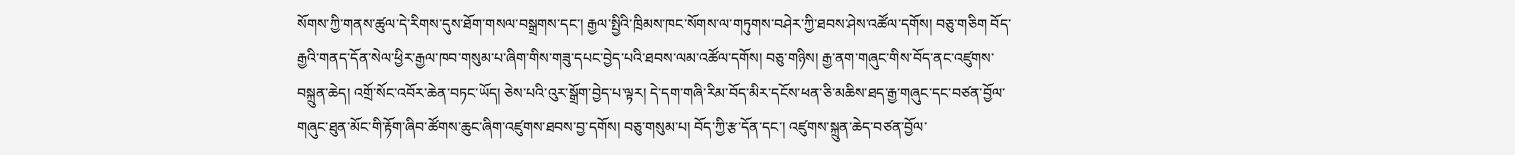སོགས་ཀྱི་གནས་ཚུལ་དེ་རིགས་དུས་ཐོག་གསལ་བསྒྲགས་དང་། རྒྱལ་སྤྱིའི་ཁྲིམས་ཁང་སོགས་ལ་གཏུགས་བཤེར་ཀྱི་ཐབས་ཤེས་འཚོལ་དགོས། བཅུ་གཅིག བོད་རྒྱའི་གནད་དོན་སེལ་ཕྱིར་རྒྱལ་ཁབ་གསུམ་པ་ཞིག་གིས་གཟུ་དཔང་བྱེད་པའི་ཐབས་ལམ་འཚོལ་དགོས། བཅུ་གཉིས། རྒྱ་ནག་གཞུང་གིས་བོད་ནང་འཛུགས་བསྐྲུན་ཆེད། འགྲོ་སོང་འབོར་ཆེན་བཏང་ཡོད། ཅེས་པའི་འུར་སྒྲོག་བྱེད་པ་ལྟར། དེ་དག་གཞི་རིམ་བོད་མིར་དངོས་ཕན་ཅི་མཆིས་ཐད་རྒྱ་གཞུང་དང་བཙན་བྱོལ་གཞུང་ཐུན་མོང་གི་རྟོག་ཞིབ་ཚོགས་ཆུང་ཞིག་འཛུགས་ཐབས་བྱ་དགོས། བཅུ་གསུམ་པ། བོད་ཀྱི་རྩ་དོན་དང་། འཛུགས་སྐྲུན་ཆེད་བཙན་བྱོལ་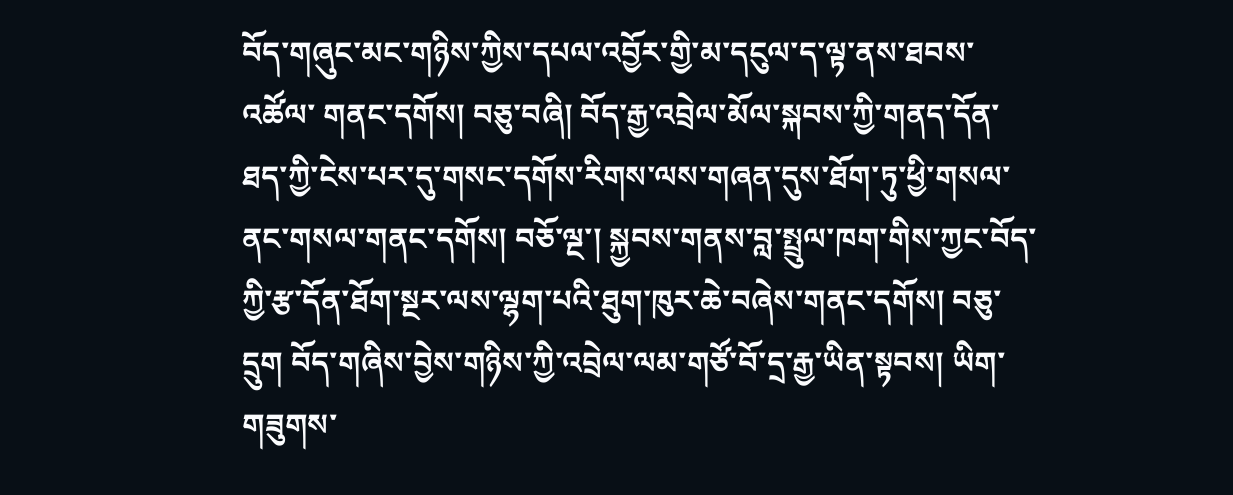བོད་གཞུང་མང་གཉིས་ཀྱིས་དཔལ་འབྱོར་གྱི་མ་དངུལ་ད་ལྟ་ནས་ཐབས་འཚོལ་ གནང་དགོས། བཅུ་བཞི། བོད་རྒྱ་འབྲེལ་མོལ་སྐབས་ཀྱི་གནད་དོན་ཐད་ཀྱི་ངེས་པར་དུ་གསང་དགོས་རིགས་ལས་གཞན་དུས་ཐོག་ཏུ་ཕྱི་གསལ་ནང་གསལ་གནང་དགོས། བཅོ་ལྔ་། སྐྱབས་གནས་བླ་སྤྲུལ་ཁག་གིས་ཀྱང་བོད་ཀྱི་རྩ་དོན་ཐོག་སྔར་ལས་ལྷག་པའི་ཐུག་ཁུར་ཆེ་བཞེས་གནང་དགོས། བཅུ་དྲུག བོད་གཞིས་བྱེས་གཉིས་ཀྱི་འབྲེལ་ལམ་གཙོ་བོ་དྲ་རྒྱ་ཡིན་སྟབས། ཡིག་གཟུགས་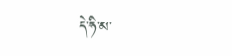དེ་ཧི་མ་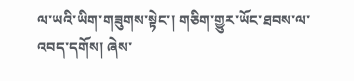ལ་ཡའི་ཡིག་གཟུགས་སྟེང་། གཅིག་གྱུར་ཡོང་ཐབས་ལ་འབད་དགོས། ཞེས་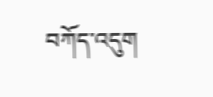བཀོད་འདུག